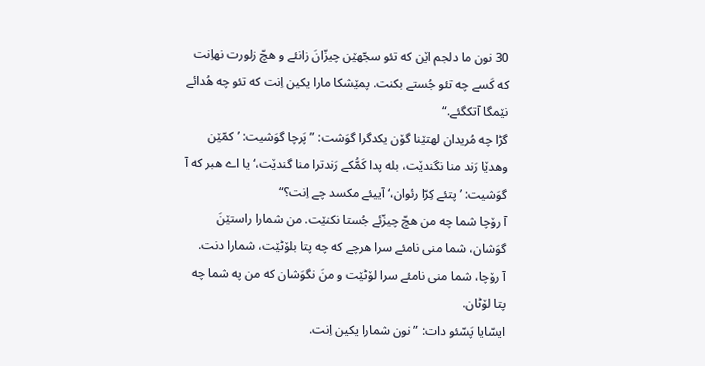30 نون ما دلجم اێن که تئو سجّهێن چیزّانَ زانئے و هچّ زلورت نهاِنت که کَسے چه تئو جُستے بکنت. پمێشکا مارا یکین اِنت که تئو چه هُدائے نێمگا آتکگئے.“
گڑا چه مُریدان لهتێنا گۆن یکدگرا گوَشت: ”پَرچا گوَشیت: ’کمّێن وهدێا رَند منا نگندێت، بله پدا کَمُّکے رَندترا منا گندێت،‘ یا اے هبر که آ گوَشیت: ’پتئے کِرّا رئوان،‘ آییئے مکسد چے اِنت؟“
آ رۆچا شما چه من هچّ چیزّئے جُستا نکنێت. من شمارا راستێنَ گوَشان، شما منی نامئے سرا هرچے که چه پتا بلۆٹێت، شمارا دنت.
آ رۆچا، شما منی نامئے سرا لۆٹێت و منَ نگوَشان که من په شما چه پتا لۆٹان.
ایسّایا پَسّئو دات: ”نون شمارا یکین اِنت.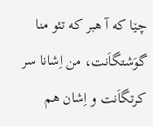چێا که آ هبر که تئو منا گوَشتگاَنت، من اِشانا سر کرتگاَنت و اِشان هم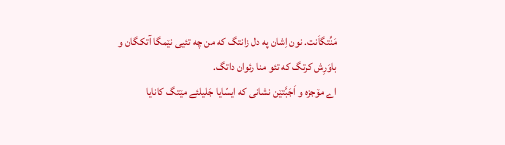مَنِّتگاَنت. نون اِشان په دل زانتگ که من چه تئیی نێمگا آتکگان و باوَرِش کرتگ که تئو منا رئوان داتگ.
اے مۆجزه و اَجَبَّتێن نشانی که ایسّایا جَلیلئے مێتگ کانایا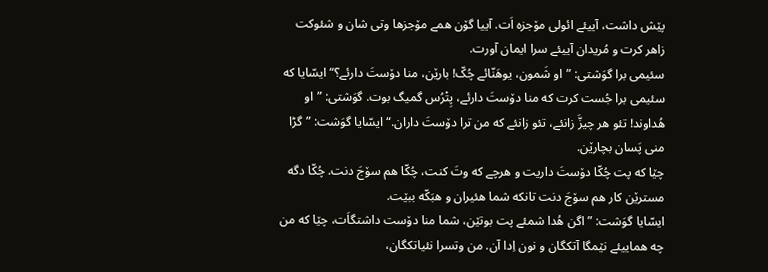پێش داشت، آییئے ائولی مۆجزه اَت. آییا گۆن همے مۆجزها وتی شان و شئوکت زاهر کرت و مُریدان آییئے سرا ایمان آورت.
سئیمی برا گوَشتی: ”او شَمون، یوهَنّائے چُکّ! بارێن، منا دۆستَ دارئے؟“ ایسّایا که سئیمی برا جُست کرت که منا دۆستَ دارئے، پِتْرُس گمیگ بوت. گوَشتی: ”او هُداوند! تئو هر چیزَّ زانئے، تئو زانئے که من ترا دۆستَ داران.“ ایسّایا گوَشت: ”گڑا منی پَسان بچارێن.
چێا که پت چُکّا دۆستَ داریت و هرچے که وتَ کنت، چُکّا هم سۆجَ دنت. چُکّا دگه مسترێن کار هم سۆجَ دنت تانکه شما هئیران و هبَکّه ببێت.
ایسّایا گوَشت: ”اگن هُدا شمئے پت بوتێن، شما منا دۆست داشتگاَت، چێا که من چه هماییئے نێمگا آتکگان و نون اِدا آن. من وتسرا نئیاتکگان،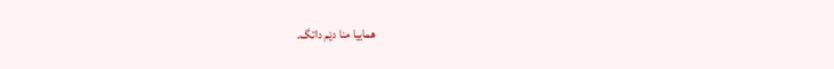هماییا منا دێم داتگ.